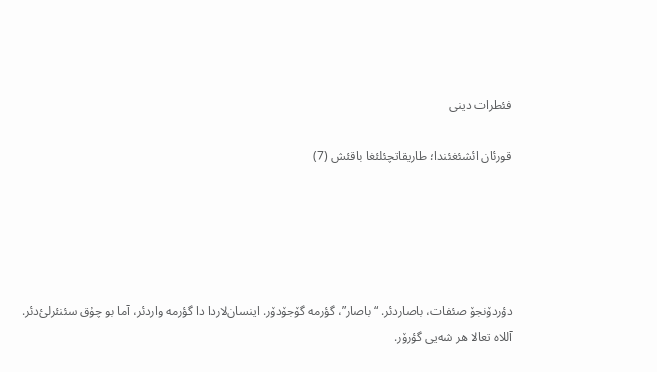فئطرات دینی

قورئان ائشئغئندا؛ طاریقاتچئلئغا باقئش (7)





دؤردۆنجۆ صئفات، باصاردئر. “باصار”، گؤرمە گۆجۆدۆر. اینسان‌لاردا دا گؤرمە واردئر، آما بو چۇق سئنئرلئ‌دئر. آللاە تعالا هر شەیی گؤرۆر.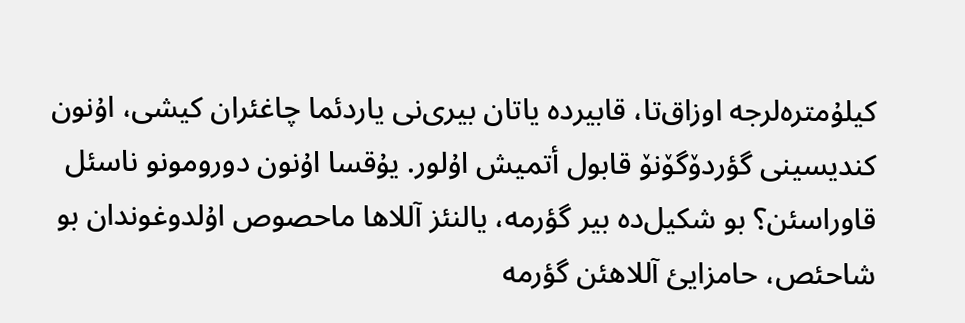کیلۇمترەلرجە اوزاق‌تا، قابیردە یاتان بیری‌نی یاردئما چاغئران کیشی، اۇنون کندیسینی گؤردۆگۆنۆ قابول أتمیش اۇلور. یۇقسا اۇنون دورومونو ناسئل قاوراسئن؟ بو شکیل‌دە بیر گؤرمە، یالنئز آللاها ماحصوص اۇلدوغوندان بو شاحئص، حامزایئ آللاهئن گؤرمە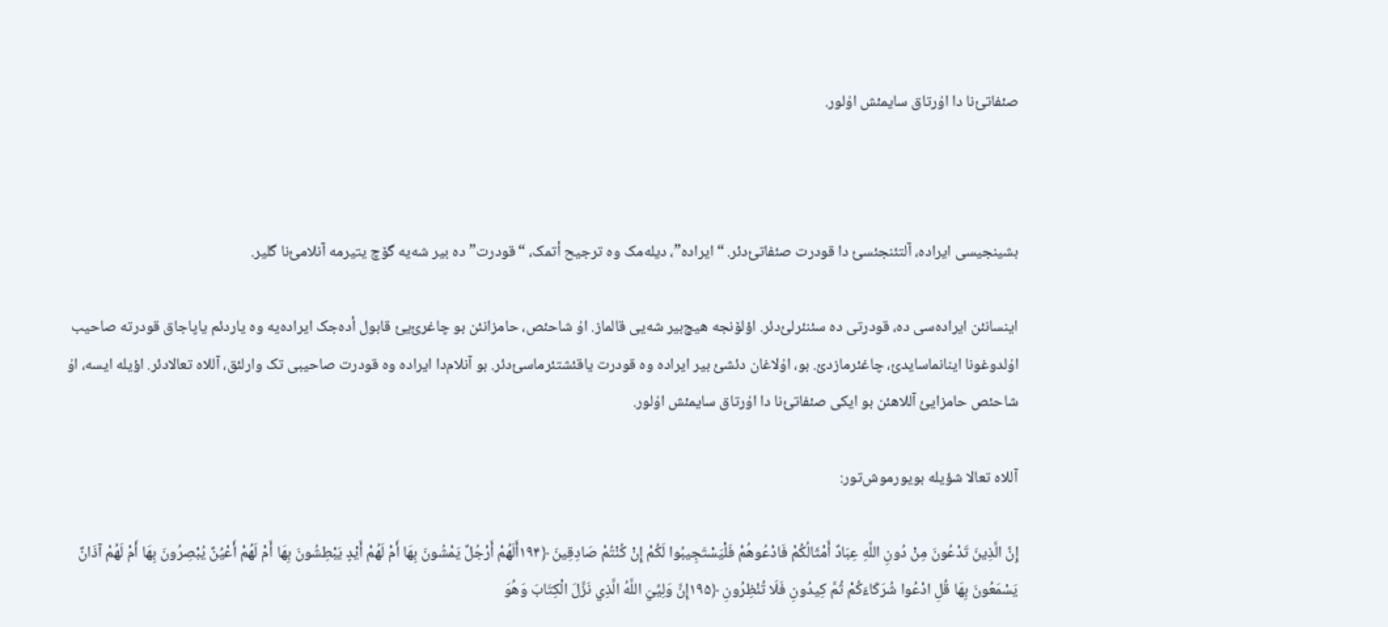صئفاتئ‌نا دا اۇرتاق سایمئش اۇلور.



بشینجیسی ایرادە، آلتئنجئسئ دا قودرت صئفاتئ‌دئر. “ایرادە”، دیلەمک وە ترجیح أتمک، “قودرت” دە بیر شەیە گۆچ یتیرمە آنلامئ‌نا گلیر.

اینسانئن ایرادەسی دە، قودرتی دە سئنئرلئ‌دئر. اؤلۆنجە هیچ‌بیر شەیی قالماز. اۇ شاحئص، حامزانئن بو چاغرئ‌یئ قابول أدەجک ایرادەیە وە یاردئم یاپاجاق قودرتە صاحیب اۇلدوغونا اینانماسایدئ، چاغئرمازدئ. بو، اۇلاغان دئشئ بیر ایرادە وە قودرت یاقئشتئرماسئ‌دئر. بو آنلام‌دا ایرادە وە قودرت صاحیبی تک وارلئق، آللاە تعالادئر. اؤیلە ایسە، اۇ شاحئص حامزایئ آللاهئن بو ایکی صئفاتئ‌نا دا اۇرتاق سایمئش اۇلور.

آللاە تعالا شؤیلە بویورموش‌تور:

إِنَّ الَّذِينَ تَدْعُونَ مِنْ دُونِ اللَّهِ عِبَادٌ أَمْثَالُكُمْ فَادْعُوهُمْ فَلْيَسْتَجِيبُوا لَكُمْ إِنْ كُنْتُمْ صَادِقِينَ ﴿۱۹۴أَلَهُمْ أَرْجُلٌ يَمْشُونَ بِهَا أَمْ لَهُمْ أَيْدٍ يَبْطِشُونَ بِهَا أَمْ لَهُمْ أَعْيُنٌ يُبْصِرُونَ بِهَا أَمْ لَهُمْ آذَانٌ يَسْمَعُونَ بِهَا قُلِ ادْعُوا شُرَكَاءَكُمْ ثُمَّ كِيدُونِ فَلَا تُنْظِرُونِ ﴿۱۹۵إِنَّ وَلِيِّيَ اللَّهُ الَّذِي نَزَّلَ الْكِتَابَ وَهُوَ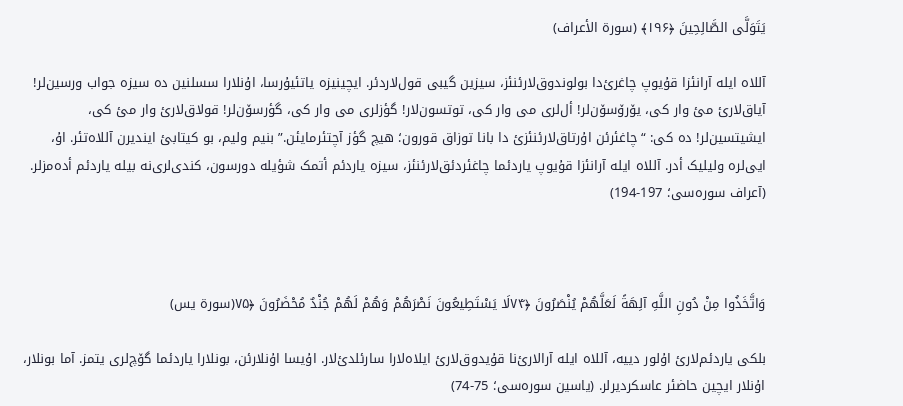يَتَوَلَّى الصَّالِحِينَ ﴿۱۹۶﴾ (سورة الأعراف)

آللاە ایلە آرانئزا قۇیوپ چاغرئ‌دا بولوندوق‌لارئنئز، سیزین گیبی قول‌لاردئر. ایچینیزە یاتئیۇرسا، اۇنلارا سسلنین دە سیزە جواب ورسین‌لر! آیاق‌لارئ مئ وار کی، یۆرۆسۆن‌لر! أل‌لری می وار کی، توتسون‌لار! گؤزلری می وار کی، گؤرسۆن‌لر! قولاق‌لارئ وار مئ کی، ایشیتسین‌لر! دە کی: “چاغئرئن اۇرتاق‌لارئنئزئ دا بانا توزاق قورون؛ هیچ گؤز آچتئرمایئن.” بنیم ولیم، بو کیتابئ ایندیرن آللاەتئر. اۇ، ایی‌لرە ولیلیک أدر. آللاە ایلە آرانئزا قۇیوپ یاردئما چاغئردئق‌لارئنئز، سیزە یاردئم أتمک شؤیلە دورسون، کندی‌لری‌نە بیلە یاردئم أدەمزلر. (آعراف سورەسی؛ 197-194)



وَاتَّخَذُوا مِنْ دُونِ اللَّهِ آلِهَةً لَعَلَّهُمْ يُنْصَرُونَ ﴿۷۴لَا يَسْتَطِيعُونَ نَصْرَهُمْ وَهُمْ لَهُمْ جُنْدٌ مُحْضَرُونَ ﴿۷۵(سورة یس)

بلکی یاردئم‌لارئ اۇلور دییە، آللاە ایلە آرالارئ‌نا قۇیدوق‌لارئ ایلاەلارا سارئلدئ‌لار. اۇیسا اۇنلارئن، بونلارا یاردئما گۆچ‌لری یتمز. آما بونلار، اۇنلار ایچین حاضئر عاسکردیرلر. (یاسین سورەسی؛ 75-74)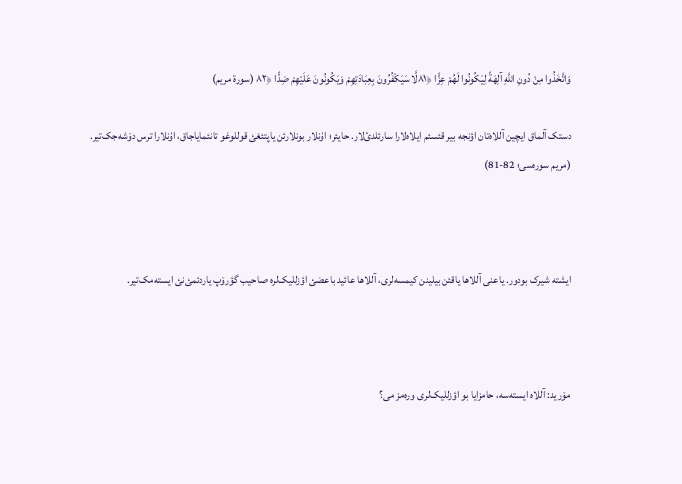وَاتَّخَذُوا مِنْ دُونِ اللَّهِ آلِهَةً لِيَكُونُوا لَهُمْ عِزًّا ﴿۸۱لَّا سَيَكْفُرُونَ بِعِبَادَتِهِمْ وَيَكُونُونَ عَلَيْهِمْ ضِدًّا ﴿۸۲ (سورة مریم)

دستک آلماق ایچین آللاەتان اؤنجە بیر قئسئم ایلاەلارا سارئلدئ‌لار. حایئر؛ اۇنلار بونلارئن یاپتئغئ قوللوغو تانئمایاجاق، اۇنلارا ترس دۆشەجک‌تیر. (مریم سورەسی؛ 82-81)



ایشتە شیرک بودور. یاعنی آللاها یاقئن بیلینن کیمسەلری، آللاها عائید باعضئ اؤزللیک‌لرە صاحیب گؤرۆپ یاردئمئ‌نئ ایستەمک‌تیر.



مۆرید: آللاە ایستەسە، حامزایا بو اؤزللیک‌لری ورەمز می؟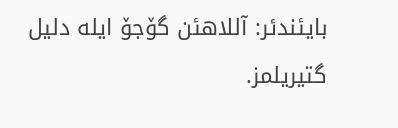بایئندئر: آللاهئن گۆجۆ ایلە دلیل گتیریلمز.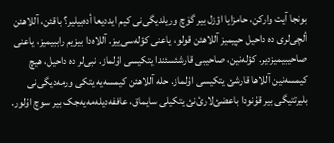بونجا آیت وارکن، حامزایا اؤزل بیر گۆچ وریلدیگی‌نی کیم ایددیعا أدەبیلیر؟ باقئن، آللاهئن ألچی‌لری دە داحیل حپیمیز آللاهئن قولو، یاعنی کؤلەسی‌ییز. آللاەدا بیزیم راببیمیز، یاعنی صاحیبیمیزدیر. کؤلەنین، صاحیبی قارشئسئندا یتکیسی اۇلماز. نبی‌لر دە داحیل، هیچ کیمسەنین آللاها قارشئ یتکیسی اۇلماز. حلە آللاهئن کیمسەیە یتکی ورمەدیگی‌نی بلیرتتیگی بیر قۇنودا باعضئ‌لارئ‌نئ یتکیلی سایماق، عاففەدیلەمەیەجک بیر سوچ اۇلور.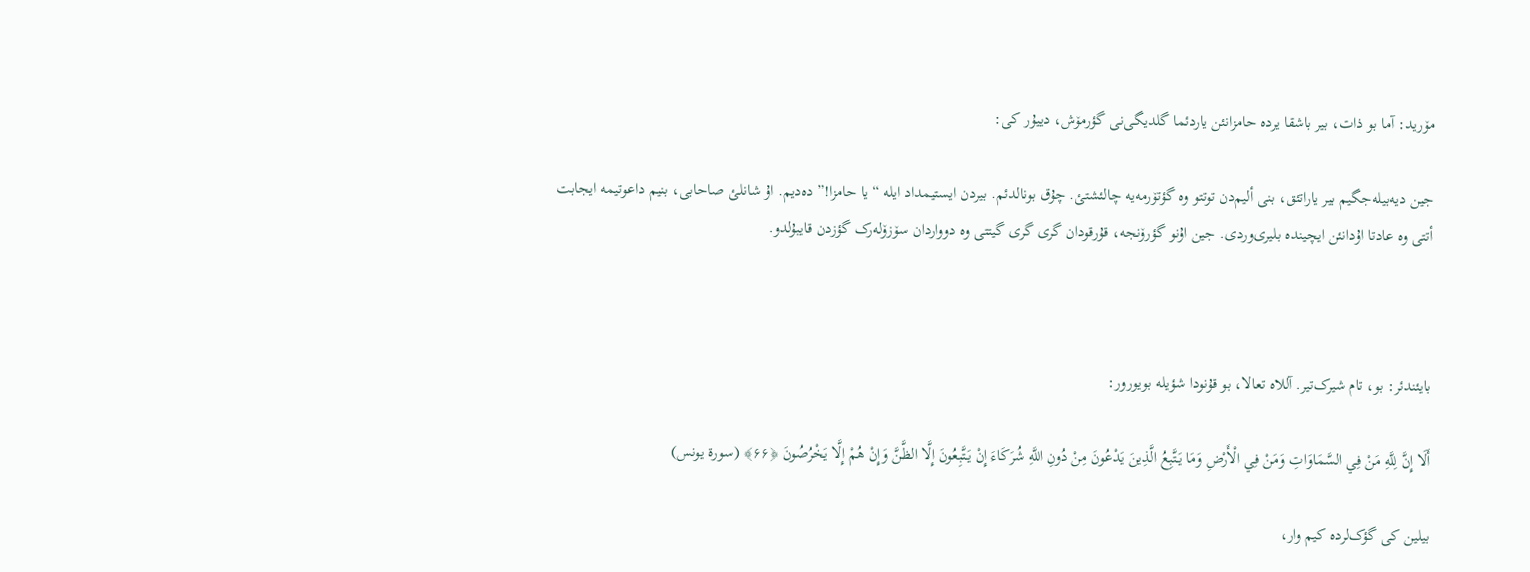مۆرید: آما بو ذات، بیر باشقا یردە حامزانئن یاردئما گلدیگی‌نی گؤرمۆش، دییۇر کی:

جین دیەبیلەجگیم بیر یاراتئق، بنی ألیم‌دن توتتو وە گؤتۆرمەیە چالئشتئ. چۇق بونالدئم. بیردن ایستیمداد ایلە “یا حامزا!” دەدیم. اۇ شانلئ صاحابی، بنیم داعوتیمە ایجابت أتتی وە عادتا اۇدانئن ایچیندە بلیری‌وردی. جین اۇنو گؤرۆنجە، قۇرقودان گری گری گیتتی وە دوواردان سۆزۆلەرک گؤزدن قایبۇلدو.



بایئندئر: بو، تام شیرک‌تیر. آللاە تعالا، بو قۇنودا شؤیلە بویورور:

أَلَا إِنَّ لِلَّهِ مَنْ فِي السَّمَاوَاتِ وَمَنْ فِي الْأَرْضِ وَمَا يَتَّبِعُ الَّذِينَ يَدْعُونَ مِنْ دُونِ اللَّهِ شُرَكَاءَ إِنْ يَتَّبِعُونَ إِلَّا الظَّنَّ وَإِنْ هُمْ إِلَّا يَخْرُصُونَ ﴿۶۶﴾ (سورة یونس)

بیلین کی گؤک‌لردە کیم وار،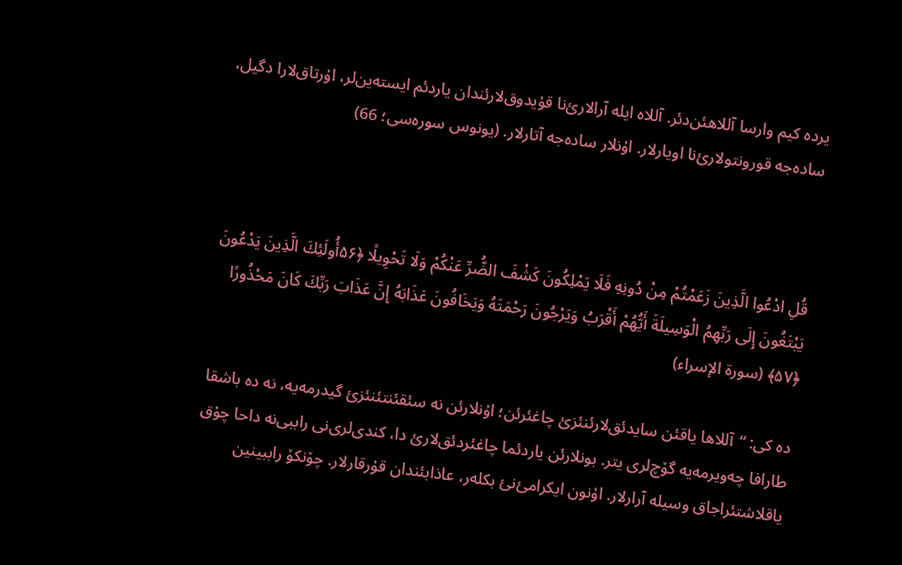یردە کیم وارسا آللاهئن‌دئر. آللاە ایلە آرالارئ‌نا قۇیدوق‌لارئندان یاردئم ایستەین‌لر، اۇرتاق‌لارا دگیل، سادەجە قورونتولارئ‌نا اویارلار. اۇنلار سادەجە آتارلار. (یونوس سورەسی؛ 66)



قُلِ ادْعُوا الَّذِينَ زَعَمْتُمْ مِنْ دُونِهِ فَلَا يَمْلِكُونَ كَشْفَ الضُّرِّ عَنْكُمْ وَلَا تَحْوِيلًا ﴿۵۶أُولَئِكَ الَّذِينَ يَدْعُونَ يَبْتَغُونَ إِلَى رَبِّهِمُ الْوَسِيلَةَ أَيُّهُمْ أَقْرَبُ وَيَرْجُونَ رَحْمَتَهُ وَيَخَافُونَ عَذَابَهُ إِنَّ عَذَابَ رَبِّكَ كَانَ مَحْذُورًا ﴿۵۷﴾ (سورة الإسراء)

دە کی: “آللاها یاقئن سایدئق‌لارئنئزئ چاغئرئن؛ اۇنلارئن نە سئقئنتئنئزئ گیدرمەیە، نە دە باشقا طارافا چەویرمەیە گۆچ‌لری یتر. بونلارئن یاردئما چاغئردئق‌لارئ دا، کندی‌لری‌نی راببی‌نە داحا چۇق یاقلاشتئراجاق وسیلە آرارلار. اۇنون ایکرامئ‌نئ بکلەر، عاذابئندان قۇرقارلار. چۆنکۆ راببینین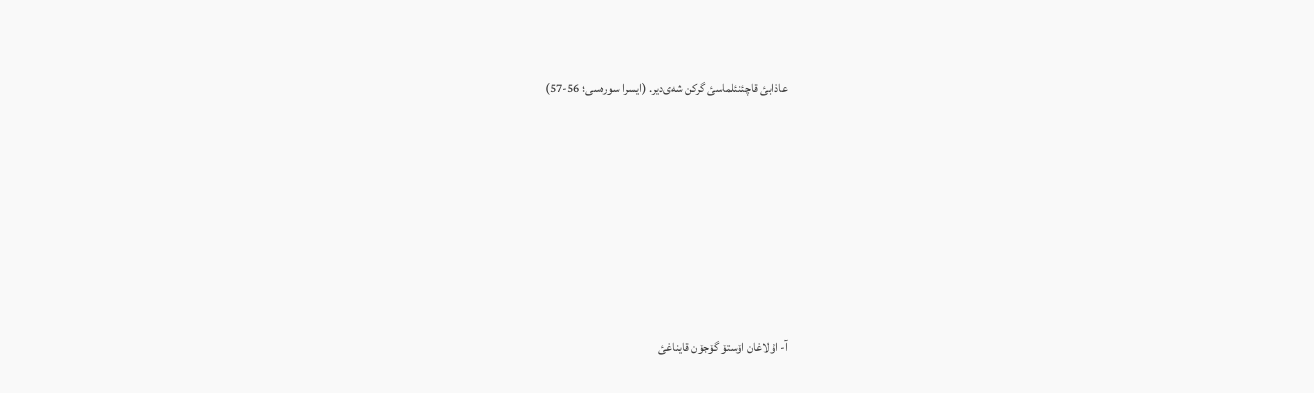عاذابئ قاچئنئلماسئ گرکن شەی‌دیر. (ایسرا سورەسی؛ 56-57)







آ- اۇلاغان اۆستۆ گۆجۆن قایناغئ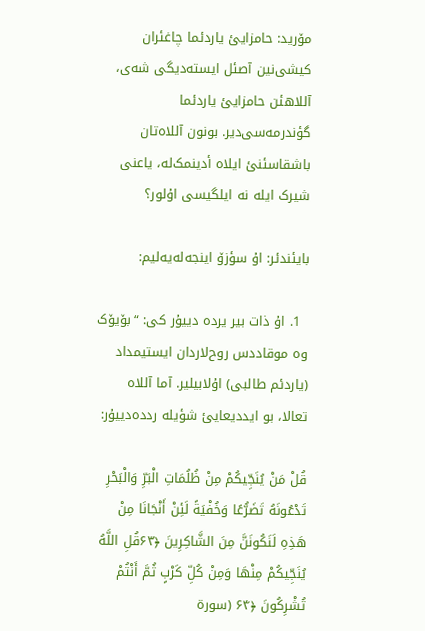مۆرید: حامزایئ یاردئما چاغئران کیشی‌نین آصئل ایستەدیگی شەی، آللاهئن حامزایئ یاردئما گؤندرمەسی‌دیر. بونون آللاەتان باشقاسئنئ ایلاە أدینمک‌لە، یاعنی شیرک ایلە نە ایلگیسی اۇلور؟

بایئندئر: اۇ سؤزۆ اینجەلەیەلیم:

  1. اۇ ذات بیر یردە دییۇر کی: “بۆیۆک وە موقاددس روح‌لاردان ایستیمداد (یاردئم طالبی) اۇلابیلیر. آما آللاە تعالا، بو ایددیعایئ شؤیلە رددەدییۇر:

قُلْ مَنْ يُنَجِّيكُمْ مِنْ ظُلُمَاتِ الْبَرِّ وَالْبَحْرِ تَدْعُونَهُ تَضَرُّعًا وَخُفْيَةً لَئِنْ أَنْجَانَا مِنْ هَذِهِ لَنَكُونَنَّ مِنَ الشَّاكِرِينَ ﴿۶۳قُلِ اللَّهُ يُنَجِّيكُمْ مِنْهَا وَمِنْ كُلِّ كَرْبٍ ثُمَّ أَنْتُمْ تُشْرِكُونَ ﴿۶۴ (سورة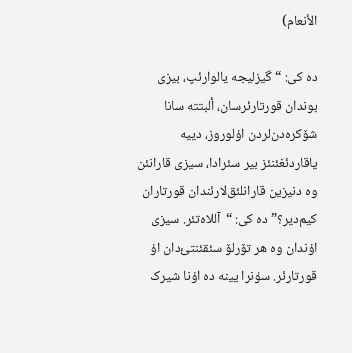الأنعام)

دە کی: “گیزلیجە یالوارئپ، بیزی بوندان قورتارئرسان، ألبتتە سانا شۆکرەدن‌لردن اۇلوروز، دییە یاقاردئغئنئز بیر سئرادا، سیزی قارانئن وە دنیزین قارانلئق‌لارئندان قورتاران کیم‌دیر؟” دە کی: “آللاەتئر. سیزی اۇندان وە هر تۆرلۆ سئقئنتئ‌دان اۇ قورتارئر. سۇنرا یینە دە اۇنا شیرک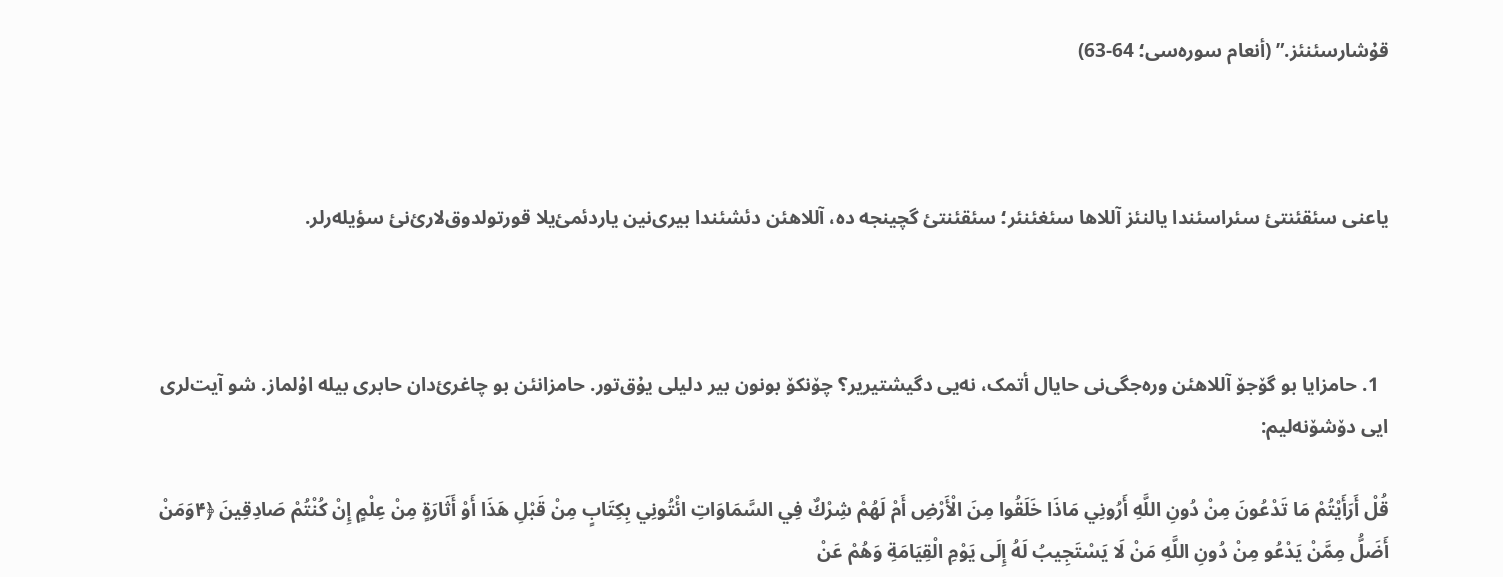قۇشارسئنئز.” (أنعام سورەسی؛ 64-63)



یاعنی سئقئنتئ سئراسئندا یالنئز آللاها سئغئنئر؛ سئقئنتئ گچینجە دە، آللاهئن دئشئندا بیری‌نین یاردئمئ‌یلا قورتولدوق‌لارئ‌نئ سؤیلەرلر.



  1. حامزایا بو گۆجۆ آللاهئن ورەجگی‌نی حایال أتمک، نەیی دگیشتیریر؟ چۆنکۆ بونون بیر دلیلی یۇق‌تور. حامزانئن بو چاغرئ‌دان حابری بیلە اۇلماز. شو آیت‌لری ایی دۆشۆنەلیم:

قُلْ أَرَأَيْتُمْ مَا تَدْعُونَ مِنْ دُونِ اللَّهِ أَرُونِي مَاذَا خَلَقُوا مِنَ الْأَرْضِ أَمْ لَهُمْ شِرْكٌ فِي السَّمَاوَاتِ ائْتُونِي بِكِتَابٍ مِنْ قَبْلِ هَذَا أَوْ أَثَارَةٍ مِنْ عِلْمٍ إِنْ كُنْتُمْ صَادِقِينَ ﴿۴وَمَنْ أَضَلُّ مِمَّنْ يَدْعُو مِنْ دُونِ اللَّهِ مَنْ لَا يَسْتَجِيبُ لَهُ إِلَى يَوْمِ الْقِيَامَةِ وَهُمْ عَنْ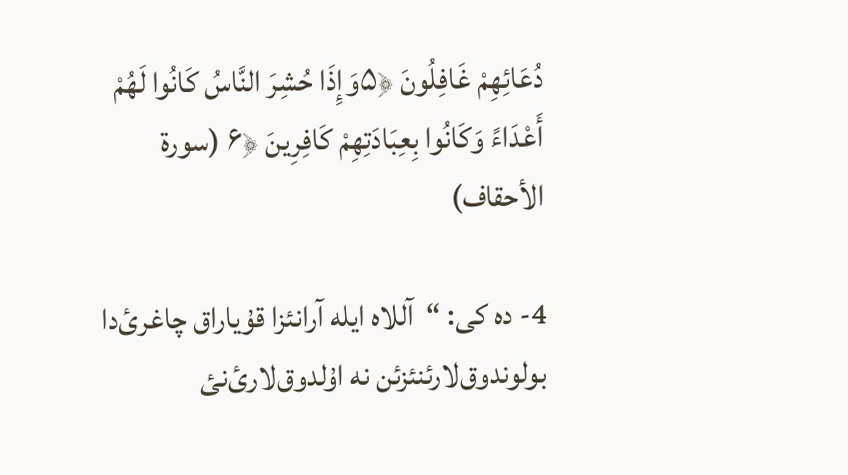دُعَائِهِمْ غَافِلُونَ ﴿۵وَإِذَا حُشِرَ النَّاسُ كَانُوا لَهُمْ أَعْدَاءً وَكَانُوا بِعِبَادَتِهِمْ كَافِرِينَ ﴿۶ (سورة الأحقاف)

4- دە کی: “آللاە ایلە آرانئزا قۇیاراق چاغرئ‌دا بولوندوق‌لارئنئزئن نە اۇلدوق‌لارئ‌نئ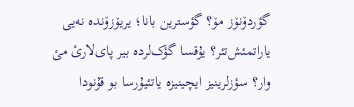گؤردۆنۆز مۆ؟ گؤسترین بانا؛ یریۆزۆندە نەیی یاراتمئش‌تئر؟ یۇقسا گؤک‌لردە بیر پای‌لارئ مئ وار؟ سؤزلرینیز ایچینیزە یاتئیۇرسا بو قۇنودا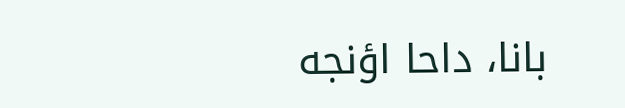بانا، داحا اؤنجە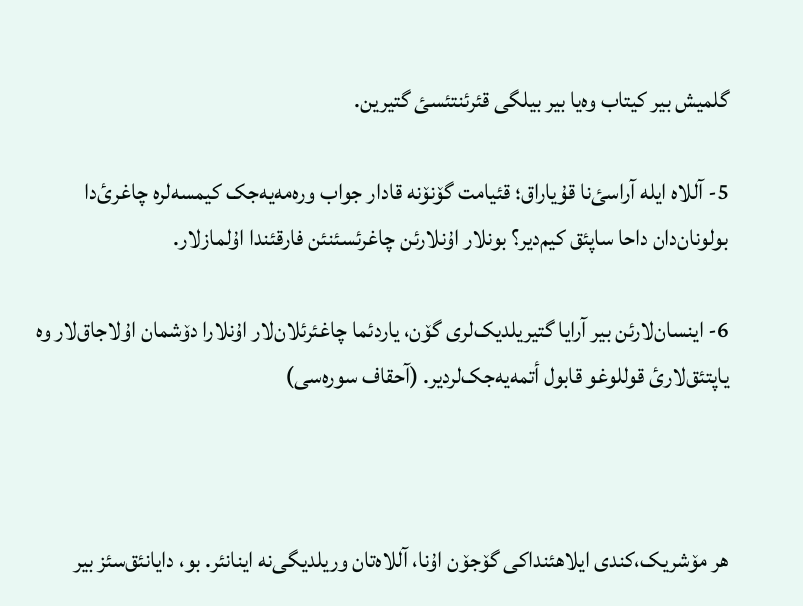گلمیش بیر کیتاب وەیا بیر بیلگی قئرئنتئسئ گتیرین.

5- آللاە ایلە آراسئ‌نا قۇیاراق؛ قئیامت گۆنۆنە قادار جواب ورەمەیەجک کیمسەلرە چاغرئ‌دا بولونان‌دان داحا ساپئق کیم‌دیر؟ بونلار اۇنلارئن چاغرئسئنئن فارقئندا اۇلمازلار.

6- اینسان‌لارئن بیر آرایا گتیریلدیک‌لری گۆن، یاردئما چاغئرئلان‌لار اۇنلارا دۆشمان اۇلاجاق‌لار وە یاپتئق‌لارئ قوللوغو قابول أتمەیەجک‌لردیر. (آحقاف سورەسی)



هر مۆشریک،کندی ایلاهئنداکی گۆجۆن اۇنا، آللاەتان وریلدیگی‌نە اینانئر. بو، دایانئق‌سئز بیر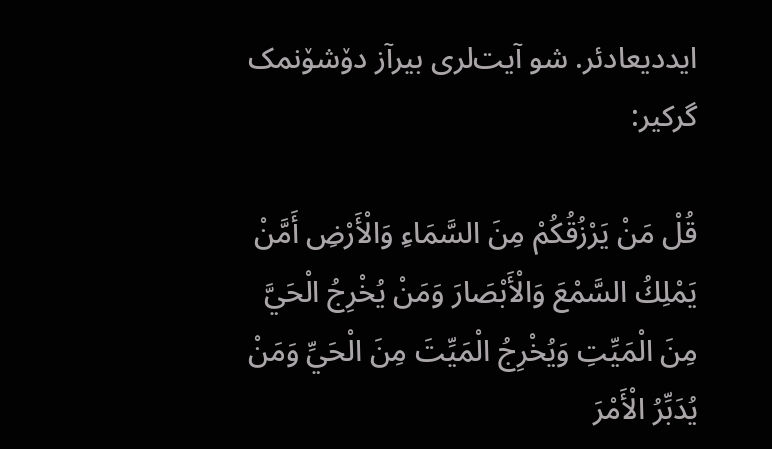ایددیعادئر. شو آیت‌لری بیرآز دۆشۆنمک گرکیر:

قُلْ مَنْ يَرْزُقُكُمْ مِنَ السَّمَاءِ وَالْأَرْضِ أَمَّنْ يَمْلِكُ السَّمْعَ وَالْأَبْصَارَ وَمَنْ يُخْرِجُ الْحَيَّ مِنَ الْمَيِّتِ وَيُخْرِجُ الْمَيِّتَ مِنَ الْحَيِّ وَمَنْ يُدَبِّرُ الْأَمْرَ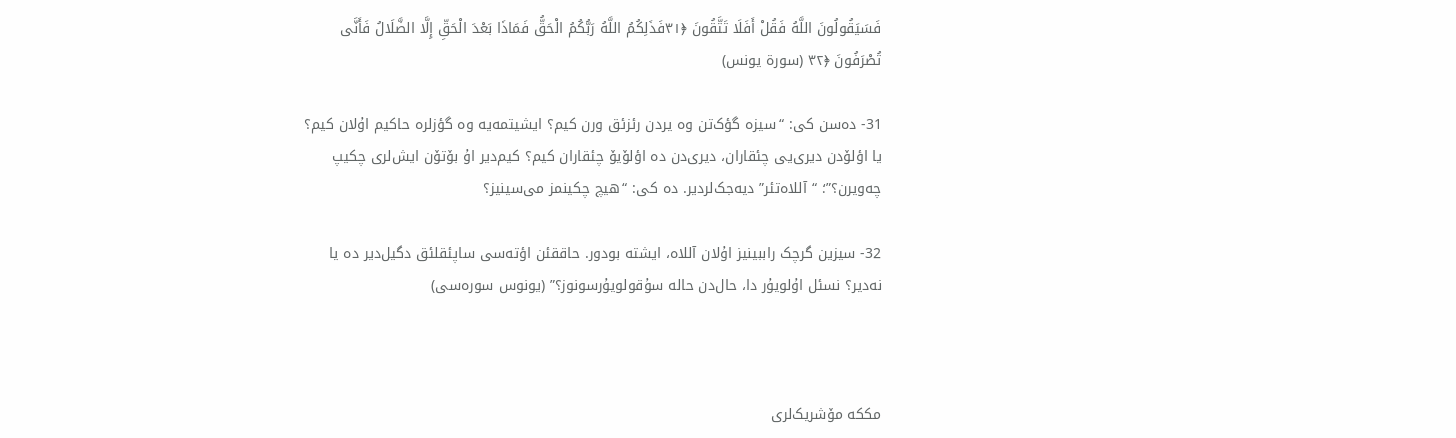فَسَيَقُولُونَ اللَّهُ فَقُلْ أَفَلَا تَتَّقُونَ ﴿۳۱فَذَلِكُمُ اللَّهُ رَبُّكُمُ الْحَقُّ فَمَاذَا بَعْدَ الْحَقِّ إِلَّا الضَّلَالُ فَأَنَّى تُصْرَفُونَ ﴿۳۲ (سورة یونس)

31- دەسن کی: “سیزە گؤک‌تن وە یردن رئزئق ورن کیم؟ ایشیتمەیە وە گؤزلرە حاکیم اۇلان کیم؟ یا اؤلۆدن دیری‌یی چئقاران، دیری‌دن دە اؤلۆیۆ چئقاران کیم؟ کیم‌دیر اۇ بۆتۆن ایش‌لری چکیپ چەویرن؟”؛ “آللاەتئر” دیەجک‌لردیر. دە کی: “هیچ چکینمز می‌سینیز؟

32- سیزین گرچک راببینیز اۇلان آللاە، ایشتە بودور. حاققئن اؤتەسی ساپئقلئق دگیل‌دیر دە یا نەدیر؟ نسئل اۇلویۇر دا، حال‌دن حالە سۇقولویۇرسونوز؟” (یونوس سورەسی)



مککە مۆشریک‌لری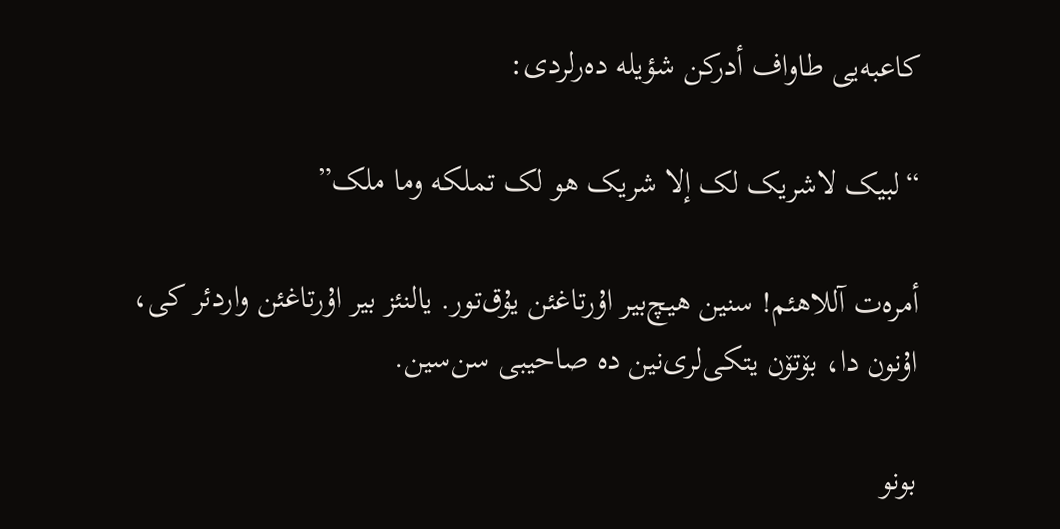کاعبەیی طاواف أدرکن شؤیلە دەرلردی:

“لبیک لاشریک لک إلا شریک هو لک تملکە وما ملک”

أمرەت آللاهئم! سنین هیچ‌بیر اۇرتاغئن یۇق‌تور. یالنئز بیر اۇرتاغئن واردئر کی، اۇنون دا، بۆتۆن یتکی‌لری‌نین دە صاحیبی سن‌سین.

بونو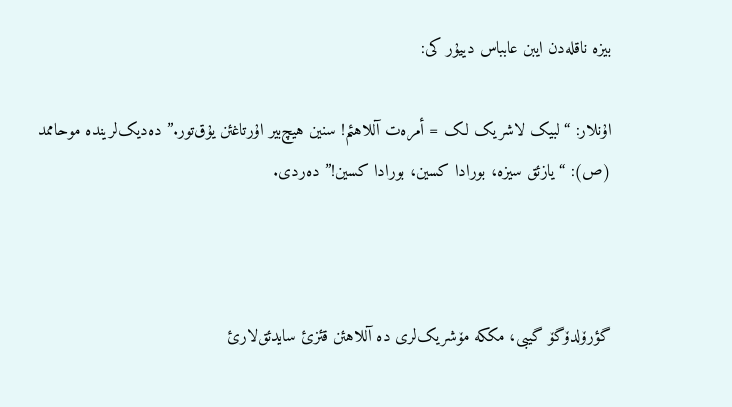بیزە ناقلەدن ایبن عابباس دییۇر کی:

اۇنلار: “لبیک لاشریک لک = أمرەت آللاهئم! سنین هیچ‌بیر اۇرتاغئن یۇق‌تور.” دەدیک‌لریندە موحاممد (ص): “یازئق سیزە، بورادا کسین، بورادا کسین!” دەردی.



گؤرۆلدۆگۆ گیبی، مککە مۆشریک‌لری دە آللاهئن قئزئ سایدئق‌لارئ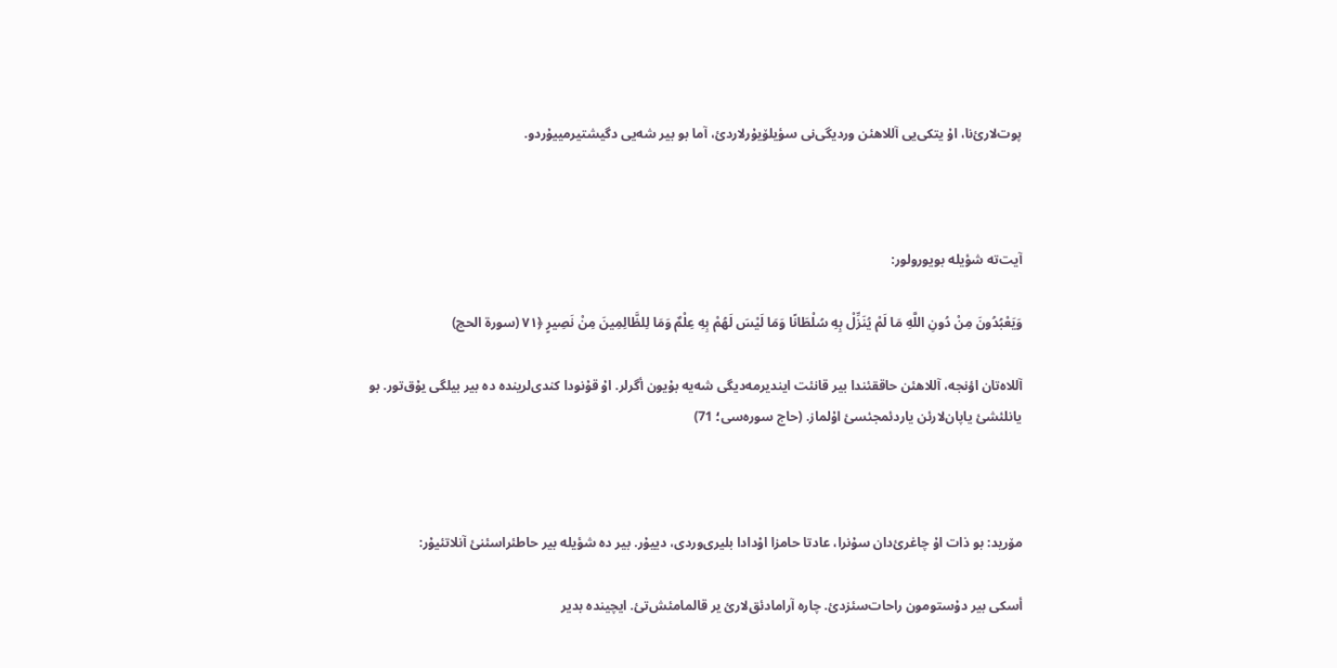پوت‌لارئ‌نا، اۇ یتکی‌یی آللاهئن وردیگی‌نی سؤیلۆیۇرلاردئ، آما بو بیر شەیی دگیشتیرمییۇردو.



آیت‌تە شؤیلە بویورولور:

وَيَعْبُدُونَ مِنْ دُونِ اللَّهِ مَا لَمْ يُنَزِّلْ بِهِ سُلْطَانًا وَمَا لَيْسَ لَهُمْ بِهِ عِلْمٌ وَمَا لِلظَّالِمِينَ مِنْ نَصِيرٍ ﴿۷۱ (سورة الحج)

آللاەتان اؤنجە، آللاهئن حاققئندا بیر قانئت ایندیرمەدیگی شەیە بۇیون أگرلر. اۇ قۇنودا کندی‌لریندە دە بیر بیلگی یۇق‌تور. بو یانلئشئ یاپان‌لارئن یاردئمجئسئ اۇلماز. (حاج سورەسی؛ 71)



مۆرید: بو ذات اۇ چاغرئ‌دان سۇنرا، عادتا حامزا اۇدادا بلیری‌وردی، دییۇر. بیر دە شؤیلە بیر حاطئراسئنئ آنلاتئیۇر:

أسکی بیر دۇستومون راحات‌سئزدئ. چارە آرامادئق‌لارئ یر قالمامئش‌تئ. ایچیندە بدیر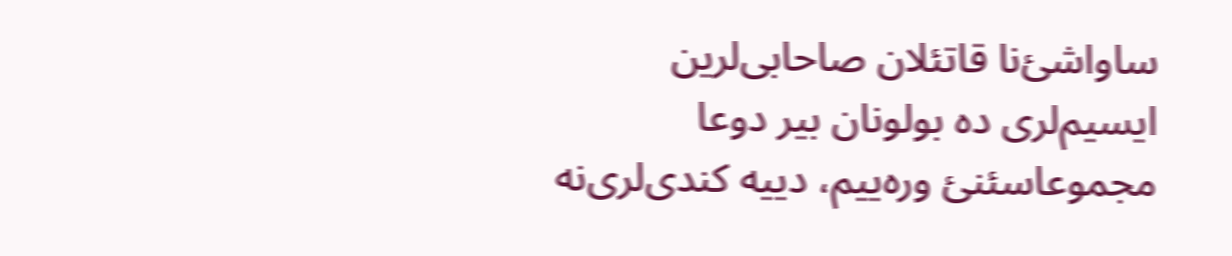ساواشئ‌نا قاتئلان صاحابی‌لرین ایسیم‌لری دە بولونان بیر دوعا مجموعاسئنئ ورەییم، دییە کندی‌لری‌نە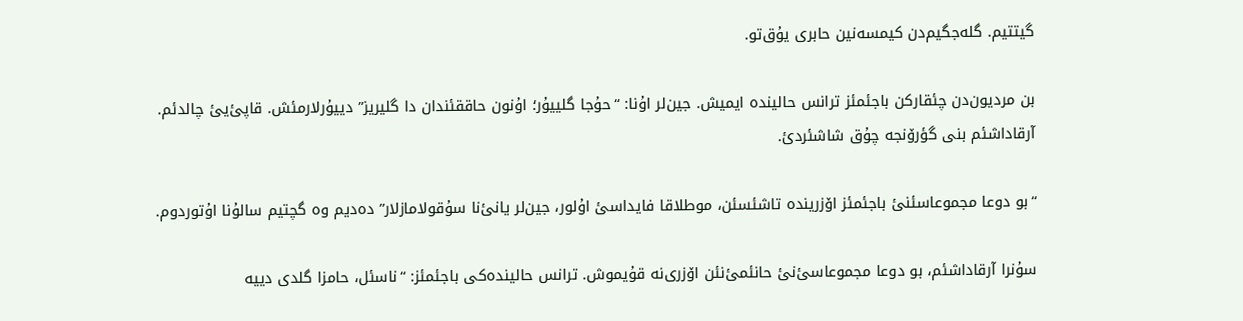گیتتیم. گلەجگیم‌دن کیمسەنین حابری یۇق‌تو.

بن مردیون‌دن چئقارکن باجئمئز ترانس حالیندە ایمیش. جین‌لر اۇنا: “حۇجا گلییۇر؛ اۇنون حاققئندان دا گلیریز” دییۇرلارمئش. قاپئ‌یئ چالدئم. آرقاداشئم بنی گؤرۆنجە چۇق شاشئردئ.

“بو دوعا مجموعاسئنئ باجئمئز اۆزریندە تاشئسئن، موطلاقا فایداسئ اۇلور، جین‌لر یانئ‌نا سۇقولامازلار” دەدیم وە گچتیم سالۇنا اۇتوردوم.

سۇنرا آرقاداشئم، بو دوعا مجموعاسئ‌نئ حانئمئ‌نئن اۆزری‌نە قۇیموش. ترانس حالیندەکی باجئمئز: “ناسئل، حامزا گلدی دییە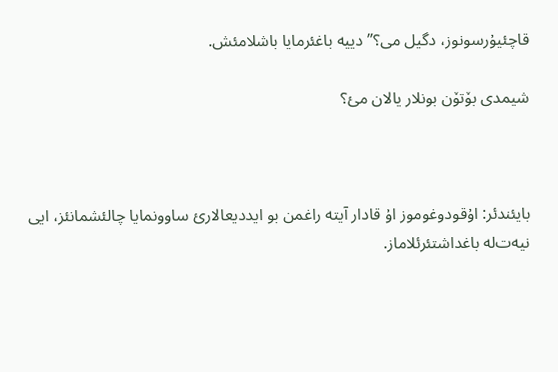قاچئیۇرسونوز، دگیل می؟” دییە باغئرمایا باشلامئش.

شیمدی بۆتۆن بونلار یالان مئ؟



بایئندئر: اۇقودوغوموز اۇ قادار آیتە راغمن بو ایددیعالارئ ساوونمایا چالئشمانئز، ایی نیەت‌لە باغداشتئرئلاماز.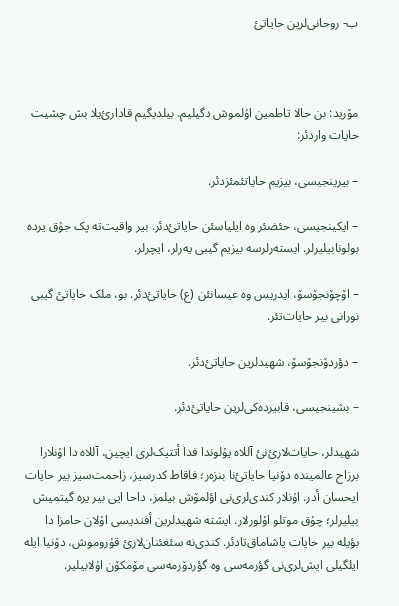ب- روحانی‌لرین حایاتئ



مۆرید: بن حالا تاطمین اۇلموش دگیلیم. بیلدیگیم قادارئ‌یلا بش چشیت حایات واردئر:

– بیرینجیسی، بیزیم حایاتئمئزدئر.

– ایکینجیسی، حئضئر وە ایلیاسئن حایاتئ‌دئر. بیر واقیت‌تە پک جۇق یردە بولونابیلیرلر. ایستەرلرسە بیزیم گیبی یەرلر، ایچرلر.

– اۆچۆنجۆسۆ، ایدریس وە عیسانئن (ع) حایاتئ‌دئر. بو، ملک حایاتئ گیبی نورانی بیر حایات‌تئر.

– دؤردۆنجۆسۆ، شهیدلرین حایاتئ‌دئر.

– بشینجیسی، قابیردەکی‌لرین حایاتئ‌دئر.

شهیدلر، حایات‌لارئ‌نئ آللاە یۇلوندا فدا أتتیک‌لری ایچین، آللاە دا اۇنلارا برزاح عالمیندە دۆنیا حایاتئ‌نا بنزەر؛ فاقاط کدرسیز، زاحمت‌سیز بیر حایات ایحسان أدر. اۇنلار کندی‌لری‌نی اؤلمۆش بیلمز، داحا ایی بیر یرە گیتمیش بیلیرلر؛ چۇق موتلو اۇلورلار. ایشتە شهیدلرین أفندیسی اۇلان حامزا دا بؤیلە بیر حایات یاشاماق‌تادئر. کندی‌نە سئغئنان‌لارئ قۇروموش، دۆنیا ایلە ایلگیلی ایش‌لری‌نی گؤرمەسی وە گؤردۆرمەسی مۆمکۆن اۇلابیلیر.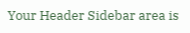Your Header Sidebar area is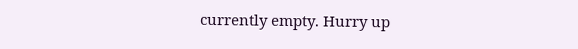currently empty. Hurry up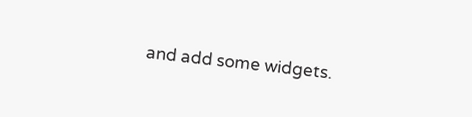and add some widgets.